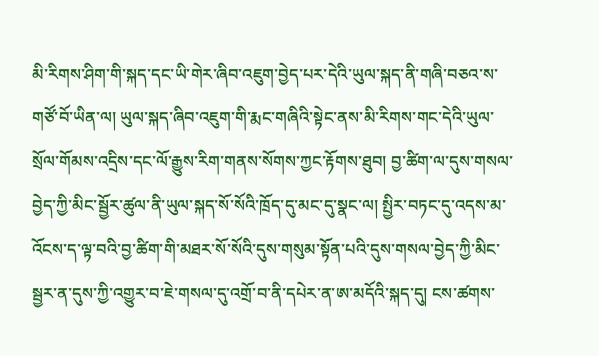མི་རིགས་ཤིག་གི་སྐད་དང་ཡི་གེར་ཞིབ་འཇུག་བྱེད་པར་དེའི་ཡུལ་སྐད་ནི་གཞི་བཅའ་ས་གཙོ་བོ་ཡིན་ལ། ཡུལ་སྐད་ཞིབ་འཇུག་གི་རྨང་གཞིའི་སྟེང་ནས་མི་རིགས་གང་དེའི་ཡུལ་སྲོལ་གོམས་འདྲིས་དང་ལོ་རྒྱུས་རིག་གནས་སོགས་ཀྱང་རྟོགས་ཐུབ། བྱ་ཚིག་ལ་དུས་གསལ་བྱེད་ཀྱི་མིང་སྦྱོར་ཚུལ་ནི་ཡུལ་སྐད་སོ་སོའི་ཁྲོད་དུ་མང་དུ་སྣང་ལ། སྤྱིར་བཏང་དུ་འདས་མ་འོངས་ད་ལྟ་བའི་བྱ་ཚིག་གི་མཐར་སོ་སོའི་དུས་གསུམ་སྟོན་པའི་དུས་གསལ་བྱེད་ཀྱི་མིང་སྦྱར་ན་དུས་ཀྱི་འགྱུར་བ་ཇེ་གསལ་དུ་འགྲོ་བ་ནི་དཔེར་ན་ཨ་མདོའི་སྐད་དུ། ངས་ཚགས་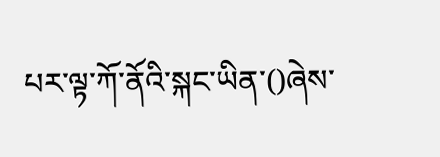པར་ལྟ་ཀོ་ནོའི་སྐང་ཡིན་()ཞེས་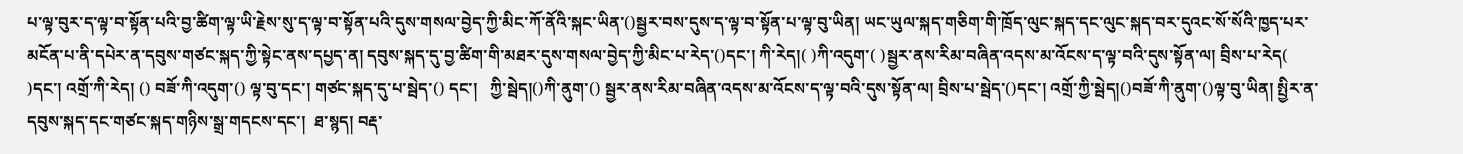པ་ལྟ་བུར་ད་ལྟ་བ་སྟོན་པའི་བྱ་ཚིག་ལྟ་ཡི་རྗེས་སུ་ད་ལྟ་བ་སྟོན་པའི་དུས་གསལ་བྱེད་ཀྱི་མིང་ཀོ་ནོའི་སྐང་ཡིན་()སྦྱར་བས་དུས་ད་ལྟ་བ་སྟོན་པ་ལྟ་བུ་ཡིན། ཡང་ཡུལ་སྐད་གཅིག་གི་ཁྲོད་ལུང་སྐད་དང་ལུང་སྐད་བར་དུའང་སོ་སོའི་ཁྱད་པར་མངོན་པ་ནི་དཔེར་ན་དབུས་གཙང་སྐད་ཀྱི་སྟེང་ནས་དཔྱད་ན། དབུས་སྐད་དུ་བྱ་ཚིག་གི་མཐར་དུས་གསལ་བྱེད་ཀྱི་མིང་པ་རེད་()དང་། ཀི་རེད།( )ཀི་འདུག་( )སྦྱར་ནས་རིམ་བཞིན་འདས་མ་འོངས་ད་ལྟ་བའི་དུས་སྟོན་ལ། བྲིས་པ་རེད( )དང་། འགྲོ་ཀི་རེད། () བཟོ་ཀི་འདུག་() ལྟ་བུ་དང་། གཙང་སྐད་དུ་པ་སྦེད་() དང་།   ཀྱི་སྦེད།()ཀི་ནུག་() སྦྱར་ནས་རིམ་བཞིན་འདས་མ་འོངས་ད་ལྟ་བའི་དུས་སྟོན་ལ། བྲིས་པ་སྦེད་()དང་། འགྲོ་ཀྱི་སྦེད།()བཟོ་ཀི་ནུག་()ལྟ་བུ་ཡིན། སྤྱིར་ན་དབུས་སྐད་དང་གཙང་སྐད་གཉིས་སྒྲ་གདངས་དང་།  ཐ་སྙད། བརྡ་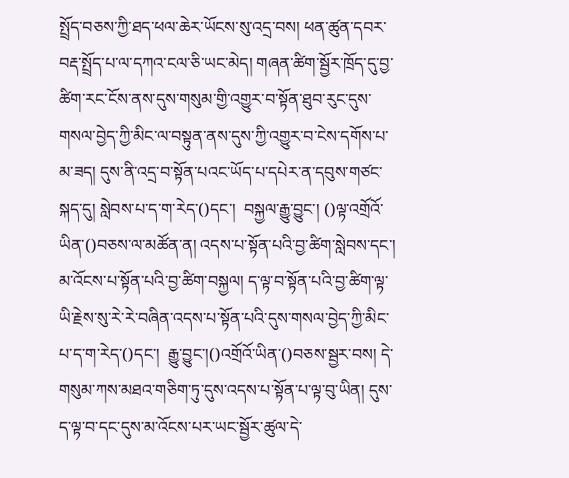སྤྲོད་བཅས་ཀྱི་ཐད་ཕལ་ཆེར་ཡོངས་སུ་འདྲ་བས། ཕན་ཚུན་དབར་བརྡ་སྤྲོད་པ་ལ་དཀའ་ངལ་ཅི་ཡང་མེད། གཞན་ཚིག་སྦྱོར་ཁྲོད་དུ་བྱ་ཚིག་རང་ངོས་ནས་དུས་གསུམ་གྱི་འགྱུར་བ་སྟོན་ཐུབ་རུང་དུས་གསལ་བྱེད་ཀྱི་མིང་ལ་བསྟུན་ནས་དུས་ཀྱི་འགྱུར་བ་ངེས་དགོས་པ་མ་ཟད། དུས་ནི་འདྲ་བ་སྟོན་པའང་ཡོད་པ་དཔེར་ན་དབུས་གཙང་སྐད་དུ། སླེབས་པ་ད་ག་རེད་()དང་།  བསྐྱལ་རྒྱུ་བྱུང་། ()ལྟ་འགྲོའོ་ཡིན་()བཅས་ལ་མཚོན་ན། འདས་པ་སྟོན་པའི་བྱ་ཚིག་སླེབས་དང་། མ་འོངས་པ་སྟོན་པའི་བྱ་ཚིག་བསྐྱལ། ད་ལྟ་བ་སྟོན་པའི་བྱ་ཚིག་ལྟ་ཡི་རྗེས་སུ་རེ་རེ་བཞིན་འདས་པ་སྟོན་པའི་དུས་གསལ་བྱེད་ཀྱི་མིང་པ་ད་ག་རེད་()དང་།  རྒྱུ་བྱུང་།()འགྲོའོ་ཡིན་()བཅས་སྦྱར་བས། དེ་གསུམ་ཀས་མཐའ་གཅིག་ཏུ་དུས་འདས་པ་སྟོན་པ་ལྟ་བུ་ཡིན། དུས་ད་ལྟ་བ་དང་དུས་མ་འོངས་པར་ཡང་སྦྱོར་ཚུལ་དེ་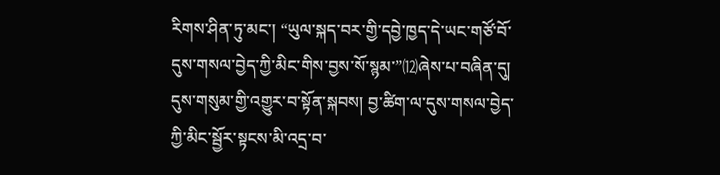རིགས་ཤིན་ཏུ་མང་། “ཡུལ་སྐད་བར་གྱི་དབྱེ་ཁྱད་དེ་ཡང་གཙོ་བོ་དུས་གསལ་བྱེད་ཀྱི་མིང་གིས་བྱས་སོ་སྙམ་”⑿ཞེས་པ་བཞིན་དུ། དུས་གསུམ་གྱི་འགྱུར་བ་སྟོན་སྐབས། བྱ་ཚིག་ལ་དུས་གསལ་བྱེད་ཀྱི་མིང་སྦྱོར་སྟངས་མི་འདྲ་བ་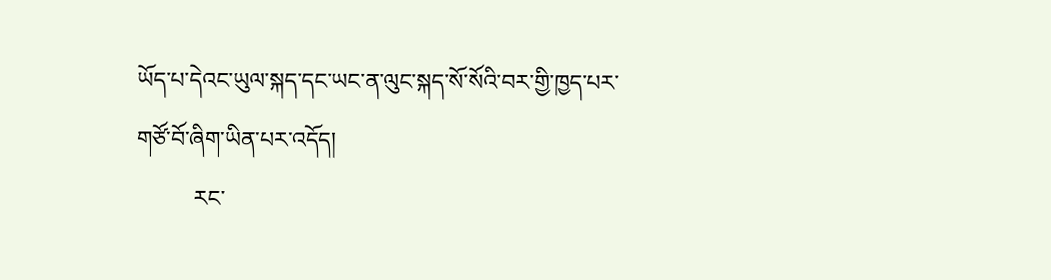ཡོད་པ་དེའང་ཡུལ་སྐད་དང་ཡང་ན་ལུང་སྐད་སོ་སོའི་བར་གྱི་ཁྱད་པར་གཙོ་བོ་ཞིག་ཡིན་པར་འདོད།
          རང་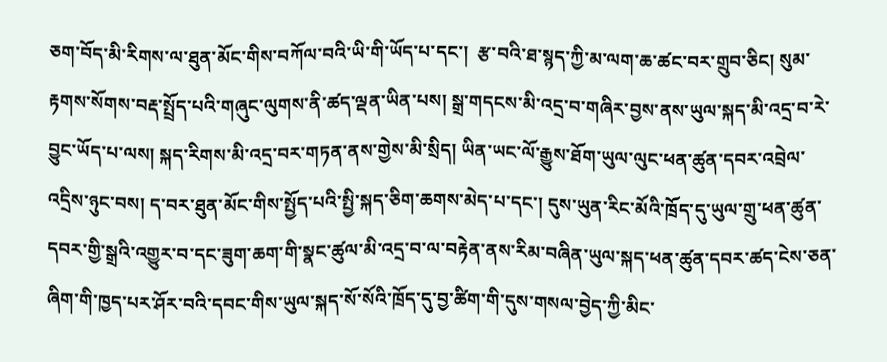ཅག་བོད་མི་རིགས་ལ་ཐུན་མོང་གིས་བཀོལ་བའི་ཡི་གི་ཡོད་པ་དང་།  རྩ་བའི་ཐ་སྙད་ཀྱི་མ་ལག་ཆ་ཚང་བར་གྲུབ་ཅིང། སུམ་རྟགས་སོགས་བརྡ་སྤྲོད་པའི་གཞུང་ལུགས་ནི་ཚད་ལྡན་ཡིན་པས། སྒྲ་གདངས་མི་འདྲ་བ་གཞིར་བྱས་ནས་ཡུལ་སྐད་མི་འདྲ་བ་རེ་བྱུང་ཡོད་པ་ལས། སྐད་རིགས་མི་འདྲ་བར་གཏན་ནས་གྱེས་མི་སྲིད། ཡིན་ཡང་ལོ་རྒྱུས་ཐོག་ཡུལ་ལུང་ཕན་ཚུན་དབར་འབྲེལ་འདྲིས་ཉུང་བས། ད་བར་ཐུན་མོང་གིས་སྤྱོད་པའི་སྤྱི་སྐད་ཅིག་ཆགས་མེད་པ་དང་། དུས་ཡུན་རིང་མོའི་ཁྲོད་དུ་ཡུལ་གྲུ་ཕན་ཚུན་དབར་གྱི་སྒྲའི་འགྱུར་བ་དང་ཟུག་ཆག་གི་སྣང་ཚུལ་མི་འདྲ་བ་ལ་བརྟེན་ནས་རིམ་བཞིན་ཡུལ་སྐད་ཕན་ཚུན་དབར་ཚད་ངེས་ཅན་ཞིག་གི་ཁྱད་པར་ཤོར་བའི་དབང་གིས་ཡུལ་སྐད་སོ་སོའི་ཁྲོད་དུ་བྱ་ཚིག་གི་དུས་གསལ་བྱེད་ཀྱི་མིང་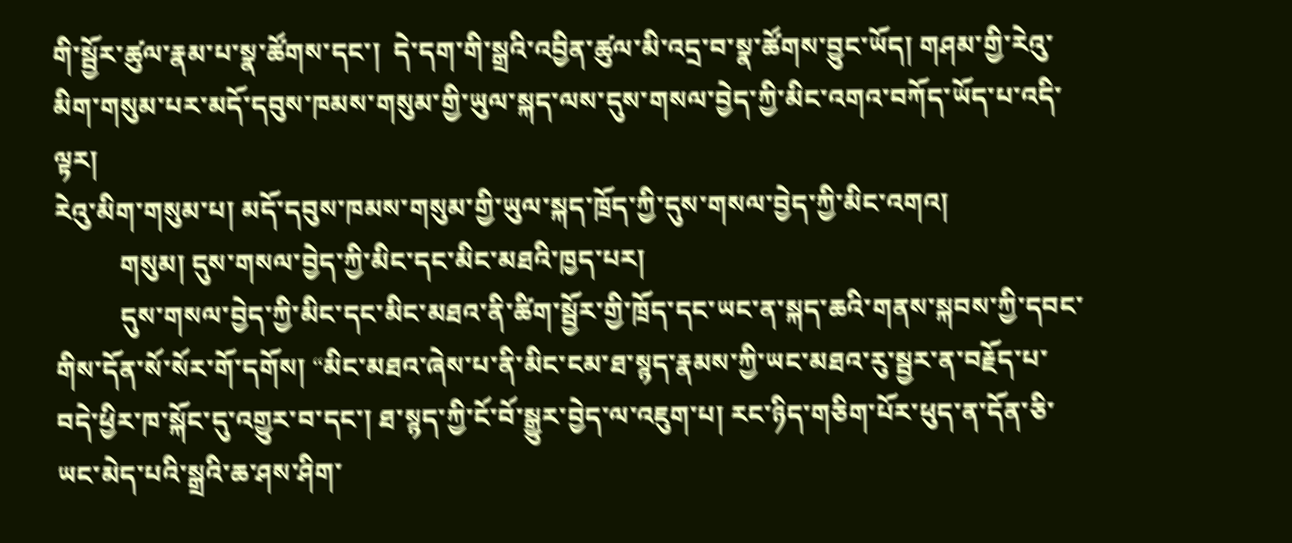གི་སྦྱོར་ཚུལ་རྣམ་པ་སྣ་ཚོགས་དང་།  དེ་དག་གི་སྒྲའི་འབྱིན་ཚུལ་མི་འདྲ་བ་སྣ་ཚོགས་བྱུང་ཡོད། གཤམ་གྱི་རེའུ་མིག་གསུམ་པར་མདོ་དབུས་ཁམས་གསུམ་གྱི་ཡུལ་སྐད་ལས་དུས་གསལ་བྱེད་ཀྱི་མིང་འགའ་བཀོད་ཡོད་པ་འདི་ལྟར།
རེའུ་མིག་གསུམ་པ། མདོ་དབུས་ཁམས་གསུམ་གྱི་ཡུལ་སྐད་ཁྲོད་ཀྱི་དུས་གསལ་བྱེད་ཀྱི་མིང་འགའ།
          གསུམ། དུས་གསལ་བྱེད་ཀྱི་མིང་དང་མིང་མཐའི་ཁྱད་པར།
          དུས་གསལ་བྱེད་ཀྱི་མིང་དང་མིང་མཐའ་ནི་ཚིག་སྦྱོར་གྱི་ཁྲོད་དང་ཡང་ན་སྐད་ཆའི་གནས་སྐབས་ཀྱི་དབང་གིས་དོན་སོ་སོར་གོ་དགོས། “མིང་མཐའ་ཞེས་པ་ནི་མིང་ངམ་ཐ་སྙད་རྣམས་ཀྱི་ཡང་མཐའ་རུ་སྦྱར་ན་བརྗོད་པ་བདེ་ཕྱིར་ཁ་སྐོང་དུ་འགྱུར་བ་དང་། ཐ་སྙད་ཀྱི་ངོ་བོ་སྒྱུར་བྱེད་ལ་འཇུག་པ། རང་ཉིད་གཅིག་པོར་ཕུད་ན་དོན་ཅི་ཡང་མེད་པའི་སྒྲའི་ཆ་ཤས་ཤིག་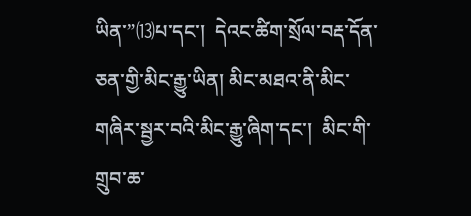ཡིན་”⒀པ་དང་།  དེའང་ཚིག་སྲོལ་བརྡ་དོན་ཅན་གྱི་མིང་རྒྱུ་ཡིན། མིང་མཐའ་ནི་མིང་གཞིར་སྦྱར་བའི་མིང་རྒྱུ་ཞིག་དང་།  མིང་གི་གྲུབ་ཆ་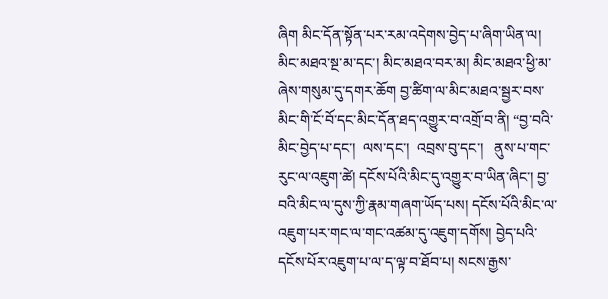ཞིག མིང་དོན་སྟོན་པར་རམ་འདེགས་བྱེད་པ་ཞིག་ཡིན་ལ། མིང་མཐའ་སྔ་མ་དང་། མིང་མཐའ་བར་མ། མིང་མཐའ་ཕྱི་མ་ཞེས་གསུམ་དུ་དགར་ཆོག བྱ་ཚིག་ལ་མིང་མཐའ་སྦྱར་བས་མིང་གི་ངོ་བོ་དང་མིང་དོན་ཐད་འགྱུར་བ་འགྲོ་བ་ནི། “བྱ་བའི་མིང་བྱེད་པ་དང་།  ལས་དང་།  འབྲས་བུ་དང་།   ནུས་པ་གང་རུང་ལ་འཇུག་ཚེ། དངོས་པོའི་མིང་དུ་འགྱུར་བ་ཡིན་ཞིང་། བྱ་བའི་མིང་ལ་དུས་ཀྱི་རྣམ་གཞག་ཡོད་པས། དངོས་པོའི་མིང་ལ་འཇུག་པར་གང་ལ་གང་འཚམ་དུ་འཇུག་དགོས། བྱེད་པའི་དངོས་པོར་འཇུག་པ་ལ་ད་ལྟ་བ་ཐོབ་པ། སངས་རྒྱས་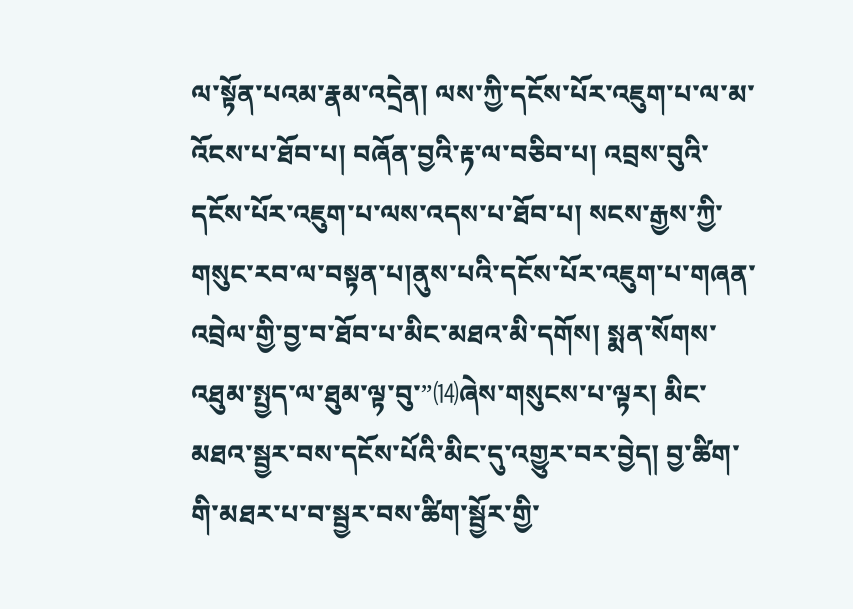ལ་སྟོན་པའམ་རྣམ་འདྲེན། ལས་ཀྱི་དངོས་པོར་འཇུག་པ་ལ་མ་འོངས་པ་ཐོབ་པ། བཞོན་བྱའི་རྟ་ལ་བཅིབ་པ། འབྲས་བུའི་དངོས་པོར་འཇུག་པ་ལས་འདས་པ་ཐོབ་པ། སངས་རྒྱས་ཀྱི་གསུང་རབ་ལ་བསྟན་པ།ནུས་པའི་དངོས་པོར་འཇུག་པ་གཞན་འབྲེལ་གྱི་བྱ་བ་ཐོབ་པ་མིང་མཐའ་མི་དགོས། སྨན་སོགས་འཐུམ་སྤྱད་ལ་ཐུམ་ལྟ་བུ་”⒁ཞེས་གསུངས་པ་ལྟར། མིང་མཐའ་སྦྱར་བས་དངོས་པོའི་མིང་དུ་འགྱུར་བར་བྱེད། བྱ་ཚིག་གི་མཐར་པ་བ་སྦྱར་བས་ཚིག་སྦྱོར་གྱི་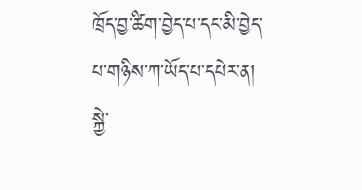ཁྲོད་བྱ་ཚིག་བྱེད་པ་དང་མི་བྱེད་པ་གཉིས་ཀ་ཡོད་པ་དཔེར་ན། སྐྱེ་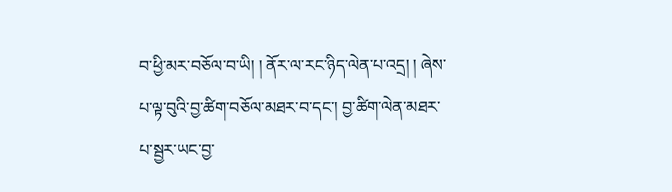བ་ཕྱི་མར་བཅོལ་བ་ཡི། ། ནོར་ལ་རང་ཉིད་ལེན་པ་འདྲ། ། ཞེས་པ་ལྟ་བུའི་བྱ་ཚིག་བཅོལ་མཐར་བ་དང་། བྱ་ཚིག་ལེན་མཐར་པ་སྦྱར་ཡང་བྱ་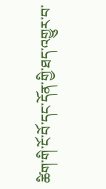ཚིག་གི་ངོ་བོ་དང་དོན་གྱི་ཐད་འགྱུར་བ་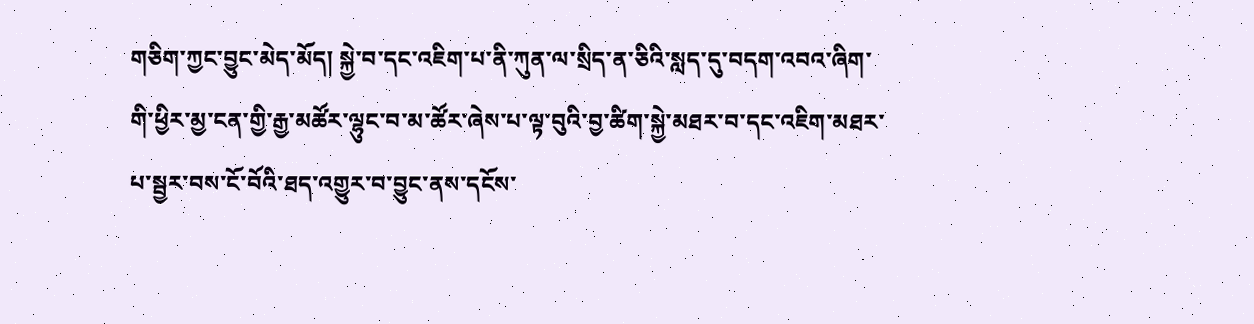གཅིག་ཀྱང་བྱུང་མེད་མོད། སྐྱེ་བ་དང་འཇིག་པ་ནི་ཀུན་ལ་སྲིད་ན་ཅིའི་སླད་དུ་བདག་འབའ་ཞིག་གི་ཕྱིར་མྱ་ངན་གྱི་རྒྱ་མཚོར་ལྷུང་བ་མ་ཚོར་ཞེས་པ་ལྟ་བུའི་བྱ་ཚིག་སྐྱེ་མཐར་བ་དང་འཇིག་མཐར་པ་སྦྱར་བས་ངོ་བོའི་ཐད་འགྱུར་བ་བྱུང་ནས་དངོས་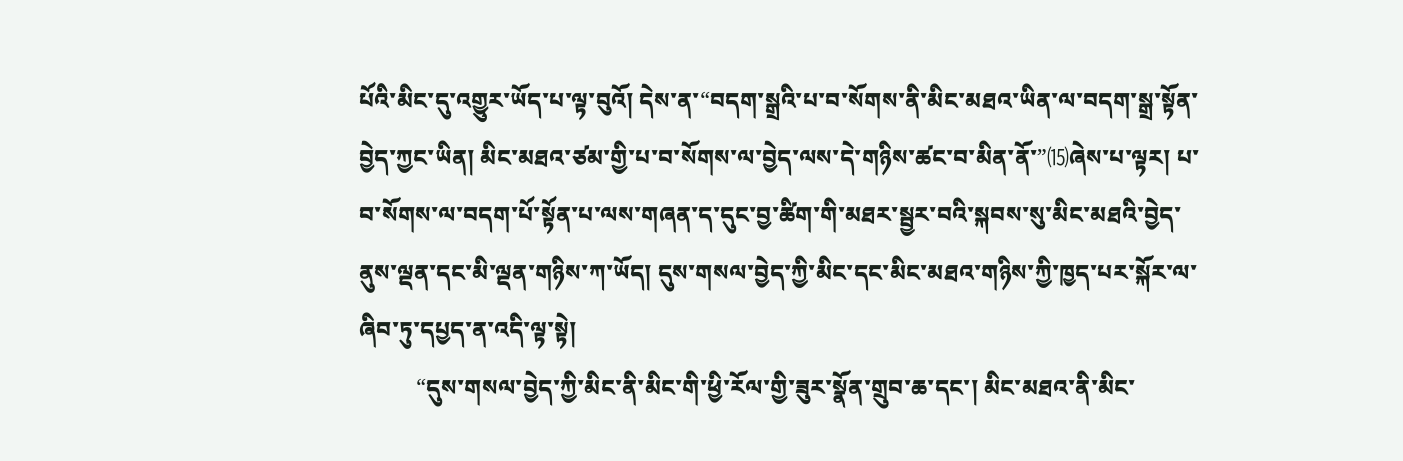པོའི་མིང་དུ་འགྱུར་ཡོད་པ་ལྟ་བུའོ། དེས་ན་“བདག་སྒྲའི་པ་བ་སོགས་ནི་མིང་མཐའ་ཡིན་ལ་བདག་སྒྲ་སྟོན་བྱེད་ཀྱང་ཡིན། མིང་མཐའ་ཙམ་གྱི་པ་བ་སོགས་ལ་བྱེད་ལས་དེ་གཉིས་ཚང་བ་མིན་ནོ་”⒂ཞེས་པ་ལྟར། པ་བ་སོགས་ལ་བདག་པོ་སྟོན་པ་ལས་གཞན་ད་དུང་བྱ་ཚིག་གི་མཐར་སྦྱར་བའི་སྐབས་སུ་མིང་མཐའི་བྱེད་ནུས་ལྡན་དང་མི་ལྡན་གཉིས་ཀ་ཡོད། དུས་གསལ་བྱེད་ཀྱི་མིང་དང་མིང་མཐའ་གཉིས་ཀྱི་ཁྱད་པར་སྐོར་ལ་ཞིབ་ཏུ་དཔྱད་ན་འདི་ལྟ་སྟེ།
          “དུས་གསལ་བྱེད་ཀྱི་མིང་ནི་མིང་གི་ཕྱི་རོལ་གྱི་ཟུར་སྣོན་གྲུབ་ཆ་དང་། མིང་མཐའ་ནི་མིང་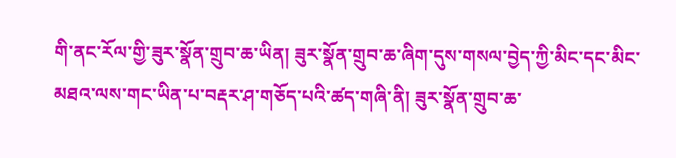གི་ནང་རོལ་གྱི་ཟུར་སྣོན་གྲུབ་ཆ་ཡིན། ཟུར་སྣོན་གྲུབ་ཆ་ཞིག་དུས་གསལ་བྱེད་ཀྱི་མིང་དང་མིང་མཐའ་ལས་གང་ཡིན་པ་བརྡར་ཤ་གཅོད་པའི་ཚད་གཞི་ནི། ཟུར་སྣོན་གྲུབ་ཆ་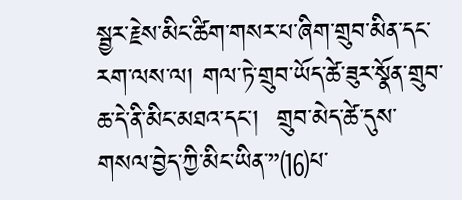སྦྱར་རྗེས་མིང་ཚིག་གསར་པ་ཞིག་གྲུབ་མིན་དང་རག་ལས་ལ། གལ་ཏེ་གྲུབ་ཡོད་ཚེ་ཟུར་སྣོན་གྲུབ་ཆ་དེ་ནི་མིང་མཐའ་དང་།  གྲུབ་མེད་ཚེ་དུས་གསལ་བྱེད་ཀྱི་མིང་ཡིན་”⒃པ་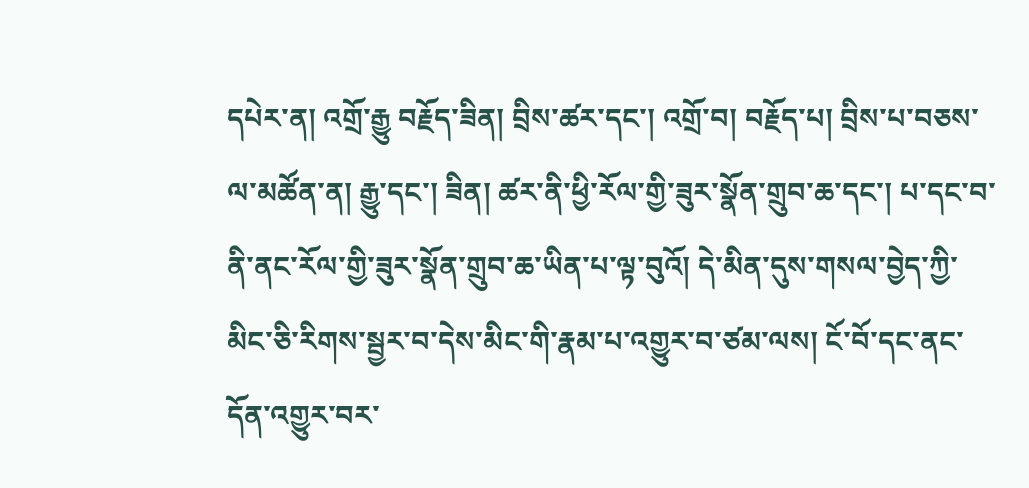དཔེར་ན། འགྲོ་རྒྱུ བརྗོད་ཟིན། བྲིས་ཚར་དང་། འགྲོ་བ། བརྗོད་པ། བྲིས་པ་བཅས་ལ་མཚོན་ན། རྒྱུ་དང་། ཟིན། ཚར་ནི་ཕྱི་རོལ་གྱི་ཟུར་སྣོན་གྲུབ་ཆ་དང་། པ་དང་བ་ནི་ནང་རོལ་གྱི་ཟུར་སྣོན་གྲུབ་ཆ་ཡིན་པ་ལྟ་བུའོ། དེ་མིན་དུས་གསལ་བྱེད་ཀྱི་མིང་ཅི་རིགས་སྦྱར་བ་དེས་མིང་གི་རྣམ་པ་འགྱུར་བ་ཙམ་ལས། ངོ་བོ་དང་ནང་དོན་འགྱུར་བར་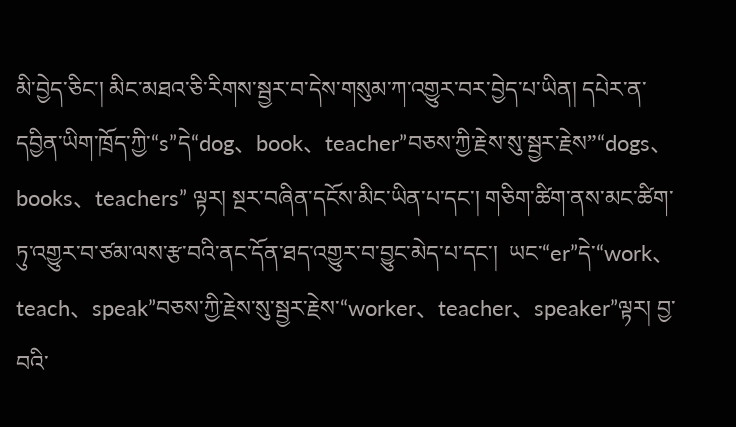མི་བྱེད་ཅིང་། མིང་མཐའ་ཅི་རིགས་སྦྱར་བ་དེས་གསུམ་ཀ་འགྱུར་བར་བྱེད་པ་ཡིན། དཔེར་ན་དབྱིན་ཡིག་ཁྲོད་ཀྱི་“s”དེ“dog、book、teacher”བཅས་ཀྱི་རྗེས་སུ་སྦྱར་རྗེས”“dogs、books、teachers” ལྟར། སྔར་བཞིན་དངོས་མིང་ཡིན་པ་དང་། གཅིག་ཚིག་ནས་མང་ཚིག་ཏུ་འགྱུར་བ་ཙམ་ལས་རྩ་བའི་ནང་དོན་ཐད་འགྱུར་བ་བྱུང་མེད་པ་དང་།  ཡང་“er”དེ་“work、teach、speak”བཅས་ཀྱི་རྗེས་སུ་སྦྱར་རྗེས་“worker、teacher、speaker”ལྟར། བྱ་བའི་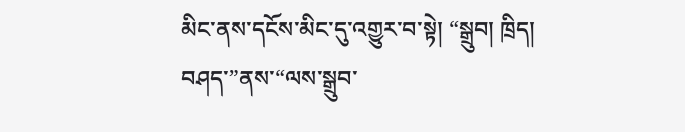མིང་ནས་དངོས་མིང་དུ་འགྱུར་བ་སྟེ། “སྒྲུབ། ཁྲིད། བཤད་”ནས་“ལས་སྒྲུབ་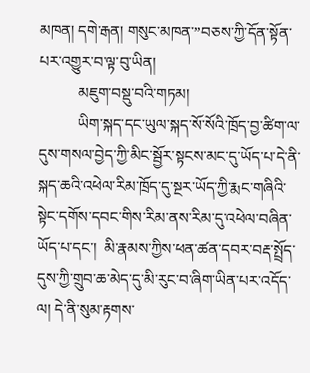མཁན། དགེ་རྒན། གསུང་མཁན་”བཅས་ཀྱི་དོན་སྟོན་པར་འགྱུར་བ་ལྟ་བུ་ཡིན།
          མཇུག་བསྡུ་བའི་གཏམ།
          ཡིག་སྐད་དང་ཡུལ་སྐད་སོ་སོའི་ཁྲོད་བྱ་ཚིག་ལ་དུས་གསལ་བྱེད་ཀྱི་མིང་སྦྱོར་སྟངས་མང་དུ་ཡོད་པ་དེ་ནི་སྐད་ཆའི་འཕེལ་རིམ་ཁྲོད་དུ་སྔར་ཡོད་ཀྱི་རྨང་གཞིའི་སྟེང་དགོས་དབང་གིས་རིམ་ནས་རིམ་དུ་འཕེལ་བཞིན་ཡོད་པ་དང་།  མི་རྣམས་ཀྱིས་ཕན་ཚན་དབར་བརྡ་སྤྲོད་དུས་ཀྱི་གྲུབ་ཆ་མེད་དུ་མི་རུང་བ་ཞིག་ཡིན་པར་འདོད་ལ། དེ་ནི་སུམ་རྟགས་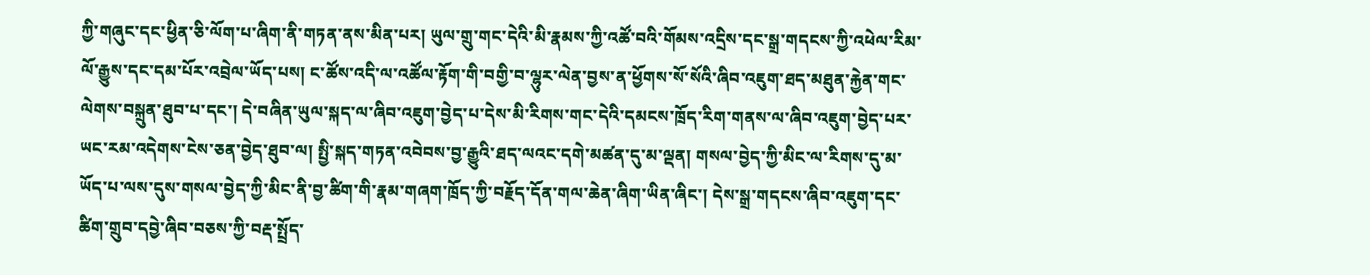ཀྱི་གཞུང་དང་ཕྱིན་ཅི་ལོག་པ་ཞིག་ནི་གཏན་ནས་མིན་པར། ཡུལ་གྲུ་གང་དེའི་མི་རྣམས་ཀྱི་འཚོ་བའི་གོམས་འདྲིས་དང་སྒྲ་གདངས་ཀྱི་འཕེལ་རིམ་ལོ་རྒྱུས་དང་དམ་པོར་འབྲེལ་ཡོད་པས། ང་ཚོས་འདི་ལ་འཚོལ་རྟོག་གི་བགྱི་བ་ལྷུར་ལེན་བྱས་ན་ཕྱོགས་སོ་སོའི་ཞིབ་འཇུག་ཐད་མཐུན་རྐྱེན་གང་ལེགས་བསྐྲུན་ཐུབ་པ་དང་། དེ་བཞིན་ཡུལ་སྐད་ལ་ཞིབ་འཇུག་བྱེད་པ་དེས་མི་རིགས་གང་དེའི་དམངས་ཁྲོད་རིག་གནས་ལ་ཞིབ་འཇུག་བྱེད་པར་ཡང་རམ་འདེགས་ངེས་ཅན་བྱེད་ཐུབ་ལ། སྤྱི་སྐད་གཏན་འབེབས་བྱ་རྒྱུའི་ཐད་ལའང་དགེ་མཚན་དུ་མ་ལྡན། གསལ་བྱེད་ཀྱི་མིང་ལ་རིགས་དུ་མ་ཡོད་པ་ལས་དུས་གསལ་བྱེད་ཀྱི་མིང་ནི་བྱ་ཚིག་གི་རྣམ་གཞག་ཁྲོད་ཀྱི་བརྗོད་དོན་གལ་ཆེན་ཞིག་ཡིན་ཞིང་། དེས་སྒྲ་གདངས་ཞིབ་འཇུག་དང་ཚིག་གྲུབ་དབྱེ་ཞིབ་བཅས་ཀྱི་བརྡ་སྤྲོད་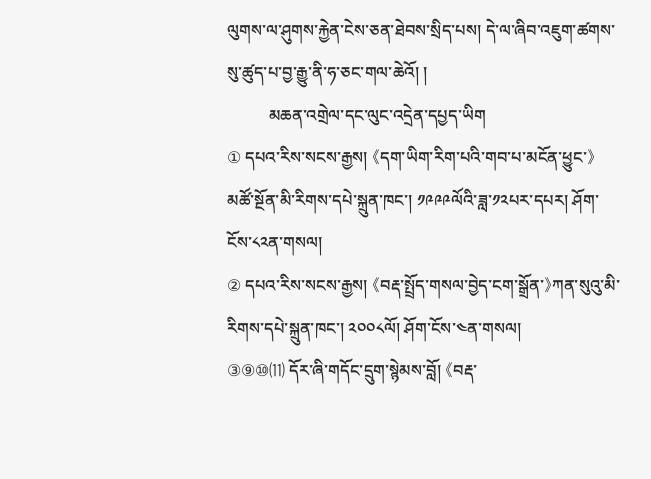ལུགས་ལ་ཤུགས་རྐྱེན་ངེས་ཅན་ཐེབས་སྲིད་པས། དེ་ལ་ཞིབ་འཇུག་ཚགས་སུ་ཚུད་པ་བྱ་རྒྱུ་ནི་ཧ་ཅང་གལ་ཆེའོ། །
          མཆན་འགྲེལ་དང་ལུང་འདྲེན་དཔྱད་ཡིག
① དཔའ་རིས་སངས་རྒྱས། 《དག་ཡིག་རིག་པའི་གབ་པ་མངོན་ཕྱུང་》མཚོ་སྔོན་མི་རིགས་དཔེ་སྐྲུན་ཁང་། ༡༩༩༩ལོའི་ཟླ་༡༢པར་དཔར། ཤོག་ངོས་༨༢ན་གསལ།
② དཔའ་རིས་སངས་རྒྱས། 《བརྡ་སྤྲོད་གསལ་བྱེད་ངག་སྒྲོན་》ཀན་སུའུ་མི་རིགས་དཔེ་སྐྲུན་ཁང་། ༢༠༠༨ལོ། ཤོག་ངོས་༤ན་གསལ།
③⑨⑩⑾ དོར་ཞི་གདོང་དྲུག་སྙེམས་བློ། 《བརྡ་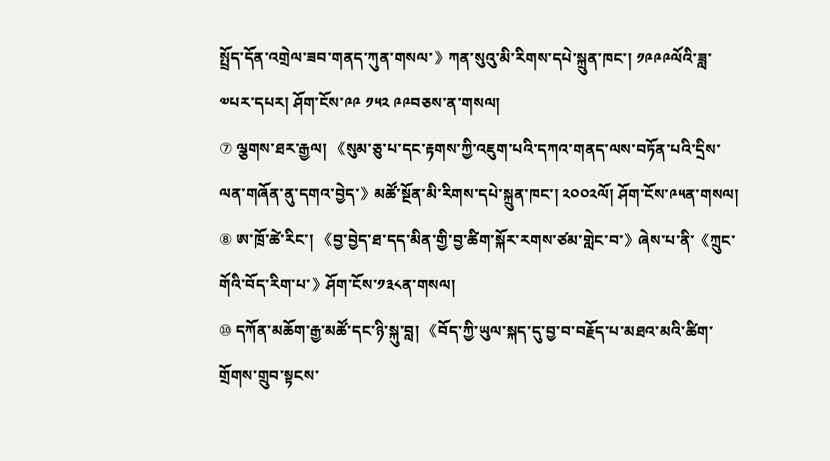སྤྲོད་དོན་འགྲེལ་ཟབ་གནད་ཀུན་གསལ་》ཀན་སུའུ་མི་རིགས་དཔེ་སྐྲུན་ཁང་། ༡༩༩༩ལོའི་ཟླ་༧པར་དཔར། ཤོག་ངོས་༩༩ ༡༥༢ ༩༩བཅས་ན་གསལ།
⑦ ལྕགས་ཐར་རྒྱལ། 《སུམ་ཅུ་པ་དང་རྟགས་ཀྱི་འཇུག་པའི་དཀའ་གནད་ལས་བཏོན་པའི་དྲིས་ལན་གཞོན་ནུ་དགའ་བྱེད་》མཚོ་སྔོན་མི་རིགས་དཔེ་སྐྲུན་ཁང་། ༢༠༠༢ལོ། ཤོག་ངོས་༩༥ན་གསལ།
⑧ ཨ་ཁྲོ་ཚེ་རིང་། 《བྱ་བྱེད་ཐ་དད་མིན་གྱི་བྱ་ཚིག་སྐོར་རགས་ཙམ་གླེང་བ་》ཞེས་པ་ནི་《ཀྲུང་གོའི་བོད་རིག་པ་》ཤོག་ངོས་༡༣༨ན་གསལ།
⑩ དཀོན་མཆོག་རྒྱ་མཚོ་དང་ཉི་སྐུ་བླ། 《བོད་ཀྱི་ཡུལ་སྐད་དུ་བྱ་བ་བརྗོད་པ་མཐའ་མའི་ཚིག་གྲོགས་གྲུབ་སྟངས་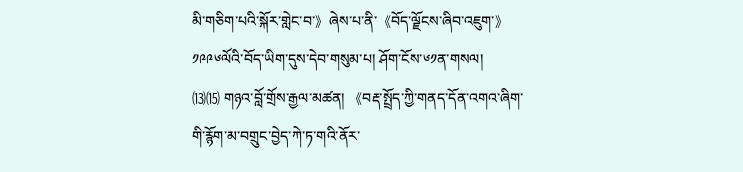མི་གཅིག་པའི་སྐོར་གླེང་བ་》ཞེས་པ་ནི་《བོད་ལྗོངས་ཞིབ་འཇུག་》༡༩༩༦ལོའི་བོད་ཡིག་དུས་དེབ་གསུམ་པ། ཤོག་ངོས་༦༡ན་གསལ།
⒀⒂ གཉའ་བློ་གྲོས་རྒྱལ་མཚན། 《བརྡ་སྤྲོད་ཀྱི་གནད་དོན་འགའ་ཞིག་གི་རྙོག་མ་བགྲུང་བྱེད་ཀེ་ཏ་གའི་ནོར་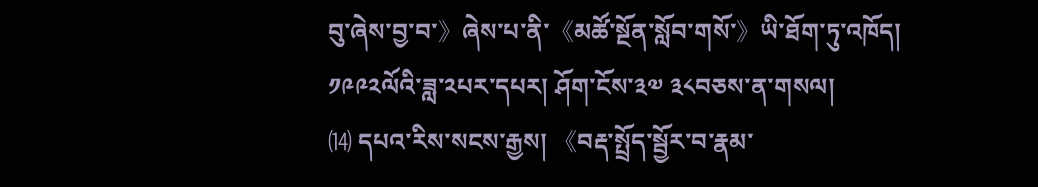བུ་ཞེས་བྱ་བ་》ཞེས་པ་ནི་《མཚོ་སྔོན་སློབ་གསོ་》ཡི་ཐོག་ཏུ་འཁོད། ༡༩༩༢ལོའི་ཟླ་༢པར་དཔར། ཤོག་ངོས་༣༧ ༣༨བཅས་ན་གསལ།
⒁ དཔའ་རིས་སངས་རྒྱས། 《བརྡ་སྤྲོད་སྦྱོར་བ་རྣམ་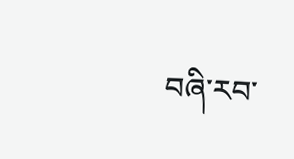བཞི་རབ་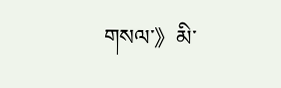གསལ་》མི་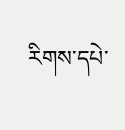རིགས་དཔེ་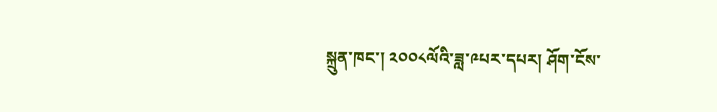སྐྲུན་ཁང་། ༢༠༠༨ལོའི་ཟླ་༩པར་དཔར། ཤོག་ངོས་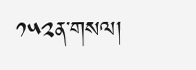༡༥༢ན་གསལ།